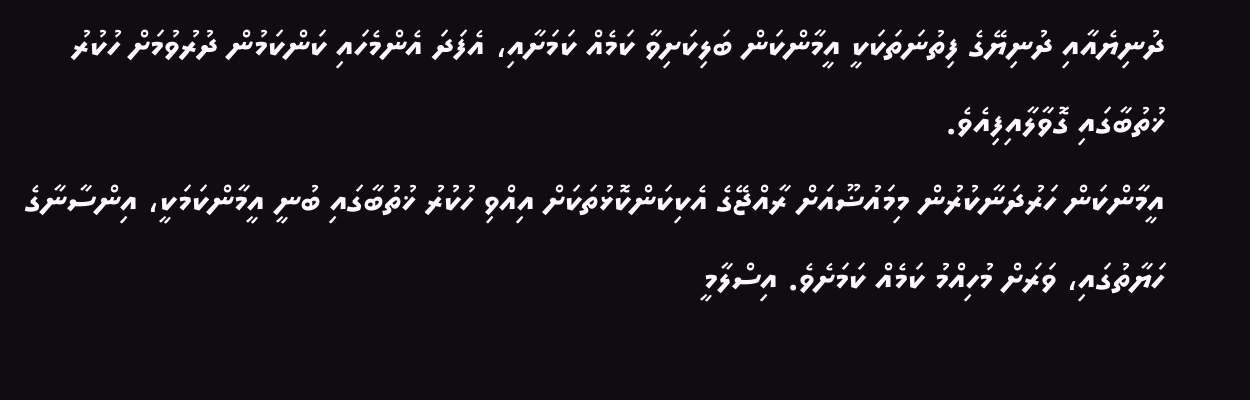ދުނިޔެއާއި ދުނިޔޭގެ ފިތުނަތަކަކީ އީމާންކަން ބަލިކަށިވާ ކަމެއް ކަމަށާއި، އެފަދަ އެންމެހައި ކަންކަމުން ދުރުވުމަށް ހުކުރު ޚުތުބާގައި ގޮވާލާއިފިއެވެ.
އީމާންކަން ހަރުދަނާކުރުން މިމައުޟޫއަށް ރާއްޖޭގެ އެކިކަންކޮޅުތަކަށް އިއްވި ހުކުރު ޚުތުބާގައި ބުނީ އީމާންކަމަކީ، އިންސާނާގެ ހަޔާތުގައި، ވަރަށް މުހިއްމު ކަމެއް ކަމަށެވެ. އިސްލާމީ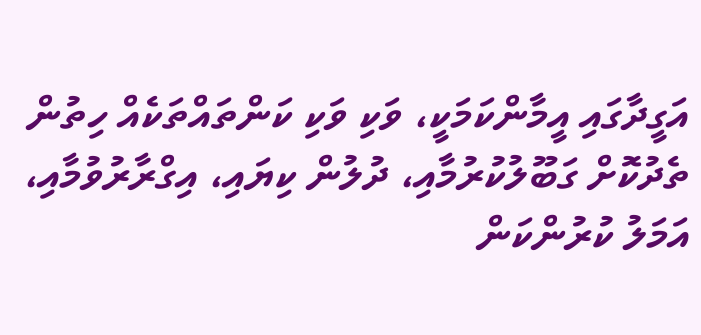އަގީދާގައި އީމާންކަމަކީ، ވަކި ވަކި ކަންތައްތަކެއް ހިތުން ތެދުކޮށް ގަބޫލުކުރުމާއި، ދުލުން ކިޔައި، އިގްރާރުވުމާއި، އަމަލު ކުރުންކަން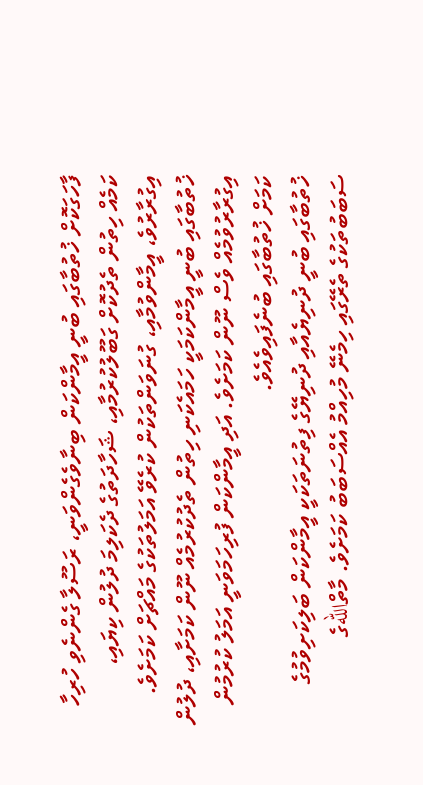ފާހަގަކޮށް ޚުތުބާގައި ބުނީ އީމާންކަން ބިނާވެގެންވަނީ، ރަސޫލާ ގެންނެވި ހުރިހާ ކަމެއް ހިތުން ތެދުކޮށް ގަބޫލުކުރުމާއި، ޝަހާދަތުގެ ދެކަލިމަ ދުލުން ކިޔައި، އިގުރާރުވެ، އީމާންވުމާއި، ގުނަވަންތަކުން ކުރެވޭ އަމަލުތަކުގެ މައްޗަށް ކަމަށެވެ. ޚުތުބާގައި ބުނީ އީމާންކަމަކީ ހަމައެކަނި ހިތުން ތެދުކުރުމެއް ނޫން ކަމަށާއި، ދުލުން އިގުރާރުވުމެއް ވެސް ނޫން ކަމަށެވެ. އަދި އީމާންކަން ފުރިހަމަވަނީ އަމަލު ކުރުމުން ކަމަށް ޚުތުބާގައި ބުނެފައިވެއެވެ.
ޚުތުބާގައި ބުނީ ދުނިޔެއާއި ދުނިޔޭގެ ފިތުނަތަކަކީ އީމާންކަން ބަލިކަށިވުމުގެ ސަބަބުތަކުގެ ތެރޭގައި ހިމެނޭ މުހިއްމު އެއްސަބަބު ކަމަށެވެ. މާތްاللهގެ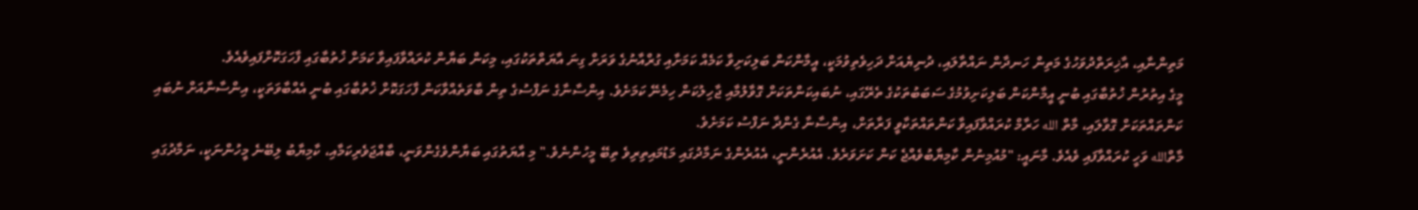މަތިންނާއި، އާޚިރަތްދުވަހުގެ މަތިން ހަނދާން ނައްތާލައި، ދުނިޔެއަށް ދަހިވެތިވުމަކީ، އީމާންކަން ބަލިކަށިވާ ކަމެއް ކަމަށާއި ގުރްއާނުގެ ވަރަށް ގިނަ އާޔަތްތަކުގައި، މިކަން ބަޔާން ކުރައްވާފައިވާ ކަމަށް ޚުތުބާގައި ފާހަގަކޮށްފައިވެއެވެ.
މީގެ އިތުރުން ޚުތުބާގައި ބުނީ އީމާންކަން ބަލިކަށިވުމުގެ ސަބަބުތަކުގެ ތެރޭގައި، ނުބައިކަންތަކަށް ގޮވާލުމާއި ޖާހިލުކަން ހިމެނޭ ކަމަށެވެ. އިންސާނާގެ ނަފްސުގެ ތިން ބާވަތެއްވާކަން ފާހަގަކޮށް ޚުތުބާގައި ބުނީ އެއްބާވަތަކީ، އިންސާނާއަށް ނުބައި ކަންތައްތަކަށް ގޮވާލައި، މާތް الله ހަރާމް ކުރައްވާފައިވާ ކަންތައްތަކާވީ ފަރާތަށް، އިންސާނާ ގެންދާ ނަފްސު ކަމަށެވެ.
މާތްالله ވަހީ ކުރައްވާފައި ވެއެވެ. މާނައީ: "މުއުމިނުން ކާމިޔާބުވެއްޖެ ކަން ކަށަވަރެވެ. އެއުރެންނީ، އެއުރެންގެ ނަމާދުގައި މަޑުމައިތިރިވެ ތިބޭ މީހުންނެވެ." މި އާޔަތުގައި ބަޔާންވެގެންވަނީ، ބާއްޖަވެރިކަމާއި، ކާމިޔާބު ލިބޭނެ މީހުންނަކީ، ނަމާދުގައި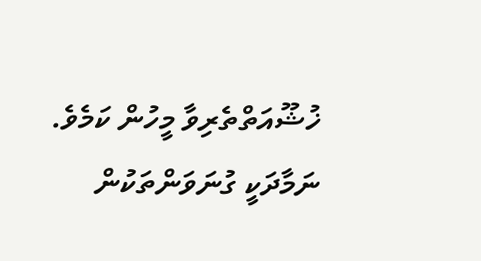ޚުޝޫއަތްތެރިވާ މީހުން ކަމެވެ. ނަމާދަކީ ގުނަވަންތަކުން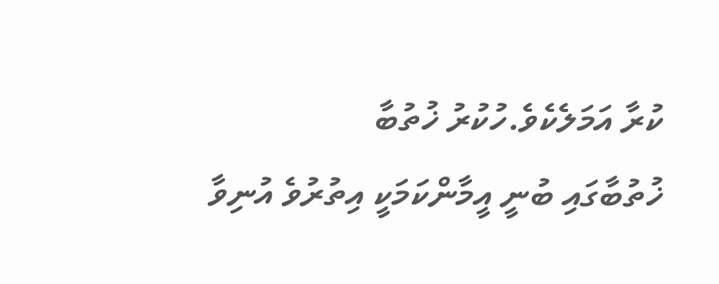ކުރާ އަމަލެކެވެ.ހުކުރު ޚުތުބާ
ޚުތުބާގައި ބުނީ އީމާންކަމަކީ އިތުރުވެ އުނިވާ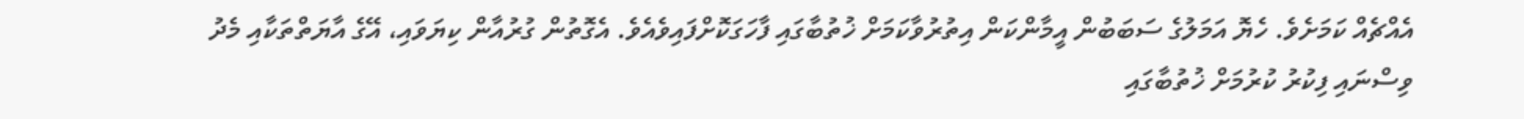އެއްޗެއް ކަމަށެވެ. ހެޔޮ އަމަލުގެ ސަބަބުން އީމާންކަން އިތުރުވާކަމަށް ޚުތުބާގައި ފާހަގަކޮށްފައިވެއެވެ. އެގޮތުން ގުރުއާން ކިޔަވައި، އޭގެ އާޔަތްތަކާއި މެދު ވިސްނައި ފިކުރު ކުރުމަށް ޚުތުބާގައި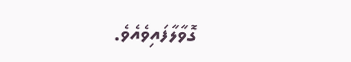ގޮވާލާފައިވެއެވެ.